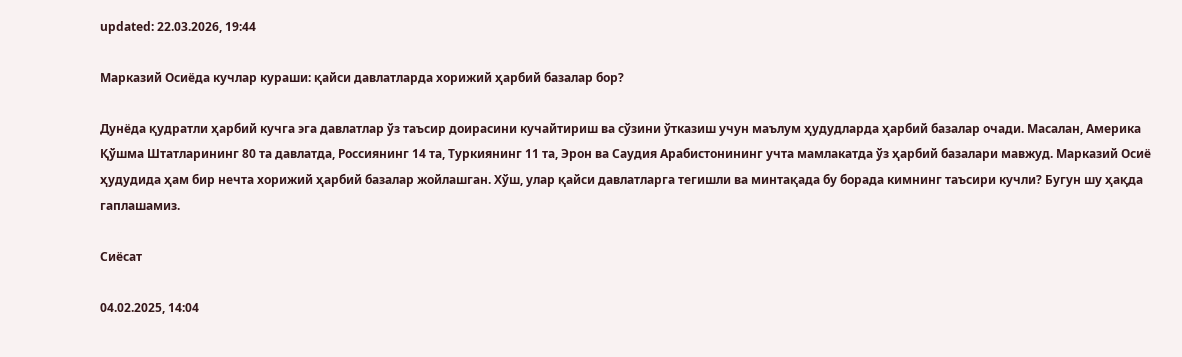updated: 22.03.2026, 19:44

Марказий Осиёда кучлар кураши: қайси давлатларда хорижий ҳарбий базалар бор?

Дунёда қудратли ҳарбий кучга эга давлатлар ўз таъсир доирасини кучайтириш ва сўзини ўтказиш учун маълум ҳудудларда ҳарбий базалар очади. Масалан, Америка Қўшма Штатларининг 80 та давлатда, Россиянинг 14 та, Туркиянинг 11 та, Эрон ва Саудия Арабистонининг учта мамлакатда ўз ҳарбий базалари мавжуд. Марказий Осиё ҳудудида ҳам бир нечта хорижий ҳарбий базалар жойлашган. Хўш, улар қайси давлатларга тегишли ва минтақада бу борада кимнинг таъсири кучли? Бугун шу ҳақда гаплашамиз.

Сиёсат

04.02.2025, 14:04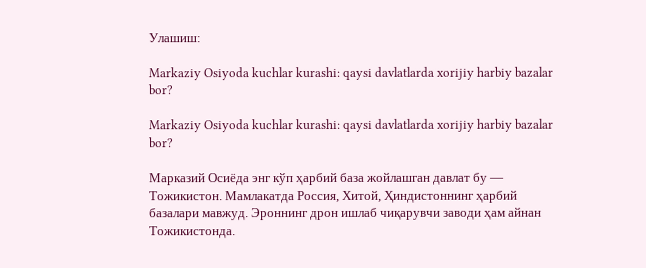Улашиш:

Markaziy Osiyoda kuchlar kurashi: qaysi davlatlarda xorijiy harbiy bazalar bor?

Markaziy Osiyoda kuchlar kurashi: qaysi davlatlarda xorijiy harbiy bazalar bor?

Марказий Осиёда энг кўп ҳарбий база жойлашган давлат бу — Тожикистон. Мамлакатда Россия, Хитой, Ҳиндистоннинг ҳарбий базалари мавжуд. Эроннинг дрон ишлаб чиқарувчи заводи ҳам айнан Тожикистонда.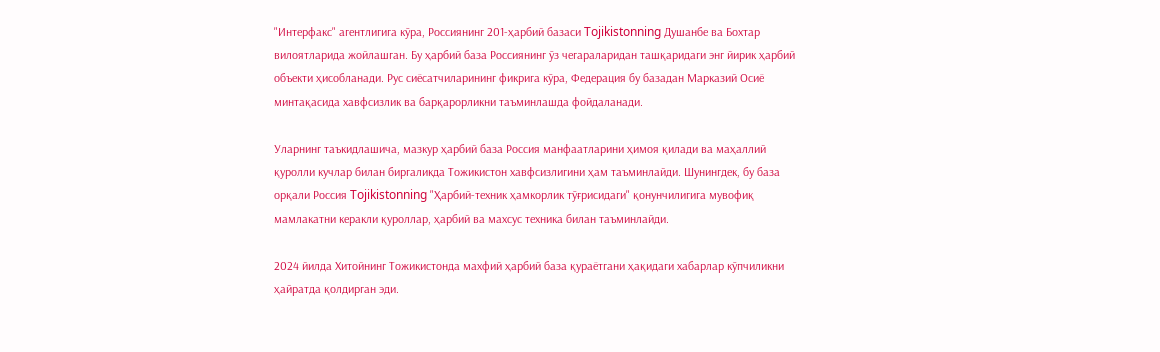"Интерфакс" агентлигига кўра, Россиянинг 201-ҳарбий базаси Tojikistonning Душанбе ва Бохтар вилоятларида жойлашган. Бу ҳарбий база Россиянинг ўз чегараларидан ташқаридаги энг йирик ҳарбий объекти ҳисобланади. Рус сиёсатчиларининг фикрига кўра, Федерация бу базадан Марказий Осиё минтақасида хавфсизлик ва барқарорликни таъминлашда фойдаланади.

Уларнинг таъкидлашича, мазкур ҳарбий база Россия манфаатларини ҳимоя қилади ва маҳаллий қуролли кучлар билан биргаликда Тожикистон хавфсизлигини ҳам таъминлайди. Шунингдек, бу база орқали Россия Tojikistonning "Ҳарбий-техник ҳамкорлик тўғрисидаги" қонунчилигига мувофиқ мамлакатни керакли қуроллар, ҳарбий ва махсус техника билан таъминлайди.

2024 йилда Хитойнинг Тожикистонда махфий ҳарбий база қураётгани ҳақидаги хабарлар кўпчиликни ҳайратда қолдирган эди.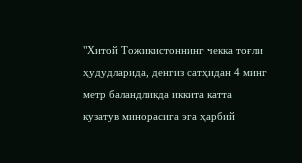"Хитой Тожикистоннинг чекка тоғли ҳудудларида, денгиз сатҳидан 4 минг метр баландликда иккита катта кузатув минорасига эга ҳарбий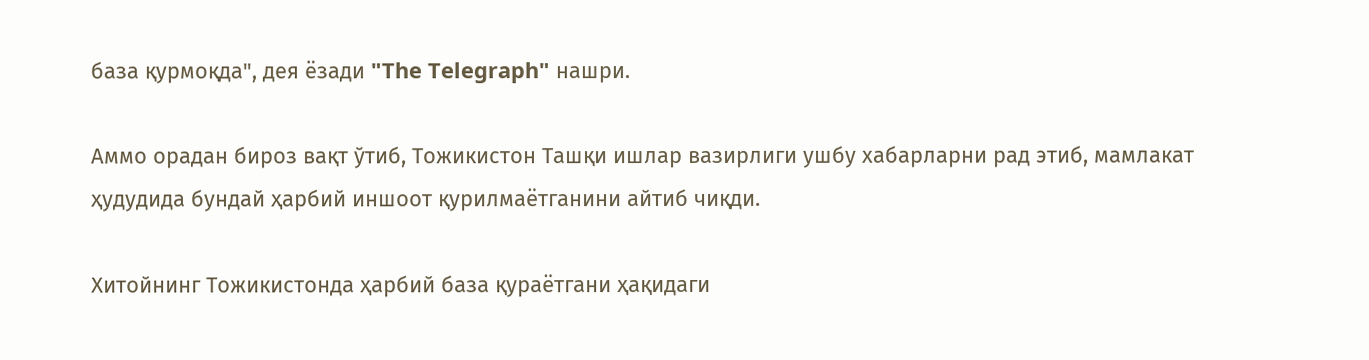база қурмоқда", дея ёзади "The Telegraph" нашри.

Аммо орадан бироз вақт ўтиб, Тожикистон Ташқи ишлар вазирлиги ушбу хабарларни рад этиб, мамлакат ҳудудида бундай ҳарбий иншоот қурилмаётганини айтиб чиқди.

Хитойнинг Тожикистонда ҳарбий база қураётгани ҳақидаги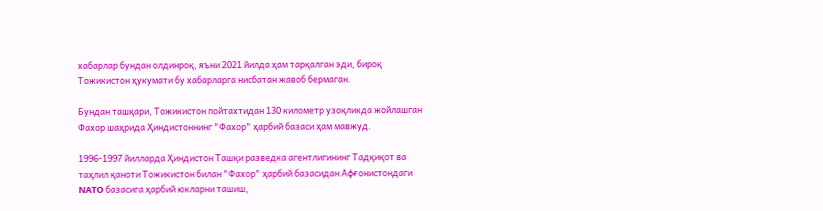хабарлар бундан олдинроқ, яъни 2021 йилда ҳам тарқалган эди, бироқ Тожикистон ҳукумати бу хабарларга нисбатан жавоб бермаган.

Бундан ташқари, Тожикистон пойтахтидан 130 километр узоқликда жойлашган Фахор шаҳрида Ҳиндистоннинг "Фахор" ҳарбий базаси ҳам мавжуд.

1996-1997 йилларда Ҳиндистон Ташқи разведка агентлигининг Тадқиқот ва таҳлил қаноти Тожикистон билан "Фахор" ҳарбий базасидан Афғонистондаги NATO базасига ҳарбий юкларни ташиш,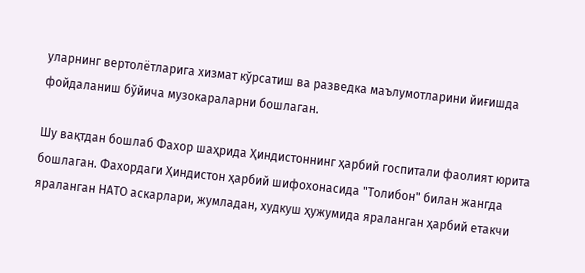уларнинг вертолётларига хизмат кўрсатиш ва разведка маълумотларини йиғишда фойдаланиш бўйича музокараларни бошлаган.

Шу вақтдан бошлаб Фахор шаҳрида Ҳиндистоннинг ҳарбий госпитали фаолият юрита бошлаган. Фахордаги Ҳиндистон ҳарбий шифохонасида "Толибон" билан жангда яраланган НАТО аскарлари, жумладан, худкуш ҳужумида яраланган ҳарбий етакчи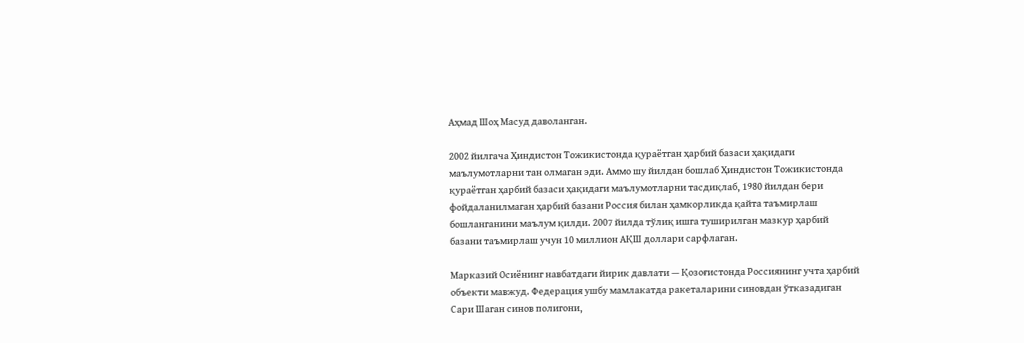Аҳмад Шоҳ Масуд даволанган.

2002 йилгача Ҳиндистон Тожикистонда қураётган ҳарбий базаси ҳақидаги маълумотларни тан олмаган эди. Аммо шу йилдан бошлаб Ҳиндистон Тожикистонда қураётган ҳарбий базаси ҳақидаги маълумотларни тасдиқлаб, 1980 йилдан бери фойдаланилмаган ҳарбий базани Россия билан ҳамкорликда қайта таъмирлаш бошланганини маълум қилди. 2007 йилда тўлиқ ишга туширилган мазкур ҳарбий базани таъмирлаш учун 10 миллион АҚШ доллари сарфлаган.

Марказий Осиёнинг навбатдаги йирик давлати — Қозоғистонда Россиянинг учта ҳарбий объекти мавжуд. Федерация ушбу мамлакатда ракеталарини синовдан ўтказадиган Сари Шаган синов полигони,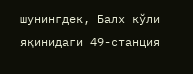шунингдек, Балх кўли яқинидаги 49-станция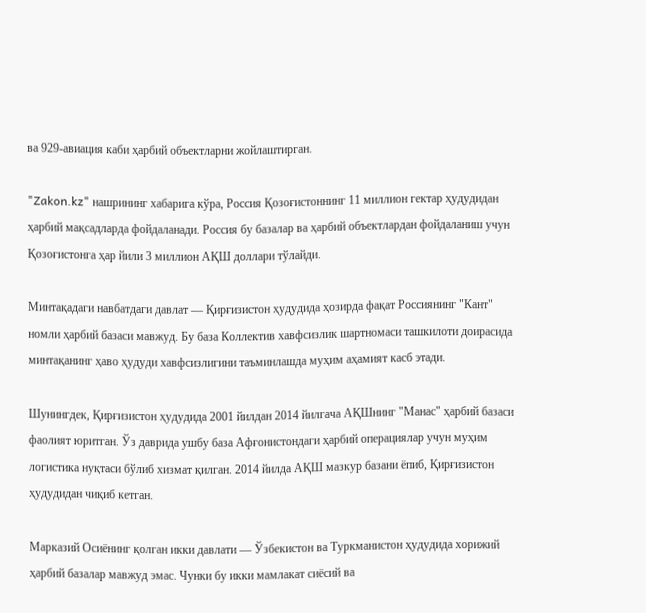ва 929-авиация каби ҳарбий объектларни жойлаштирган.

"Zakon.kz" нашрининг хабарига кўра, Россия Қозоғистоннинг 11 миллион гектар ҳудудидан ҳарбий мақсадларда фойдаланади. Россия бу базалар ва ҳарбий объектлардан фойдаланиш учун Қозоғистонга ҳар йили 3 миллион АҚШ доллари тўлайди.

Минтақадаги навбатдаги давлат — Қирғизистон ҳудудида ҳозирда фақат Россиянинг "Кант" номли ҳарбий базаси мавжуд. Бу база Коллектив хавфсизлик шартномаси ташкилоти доирасида минтақанинг ҳаво ҳудуди хавфсизлигини таъминлашда муҳим аҳамият касб этади.

Шунингдек, Қирғизистон ҳудудида 2001 йилдан 2014 йилгача АҚШнинг "Манас" ҳарбий базаси фаолият юритган. Ўз даврида ушбу база Афғонистондаги ҳарбий операциялар учун муҳим логистика нуқтаси бўлиб хизмат қилган. 2014 йилда АҚШ мазкур базани ёпиб, Қирғизистон ҳудудидан чиқиб кетган.

Марказий Осиёнинг қолган икки давлати — Ўзбекистон ва Туркманистон ҳудудида хорижий ҳарбий базалар мавжуд эмас. Чунки бу икки мамлакат сиёсий ва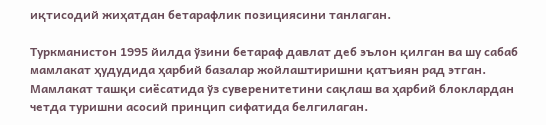иқтисодий жиҳатдан бетарафлик позициясини танлаган.

Туркманистон 1995 йилда ўзини бетараф давлат деб эълон қилган ва шу сабаб мамлакат ҳудудида ҳарбий базалар жойлаштиришни қатъиян рад этган. Мамлакат ташқи сиёсатида ўз суверенитетини сақлаш ва ҳарбий блоклардан четда туришни асосий принцип сифатида белгилаган.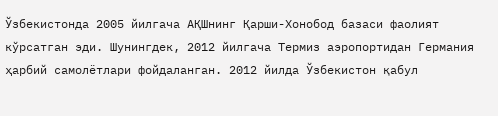Ўзбекистонда 2005 йилгача АҚШнинг Қарши-Хонобод базаси фаолият кўрсатган эди. Шунингдек, 2012 йилгача Термиз аэропортидан Германия ҳарбий самолётлари фойдаланган. 2012 йилда Ўзбекистон қабул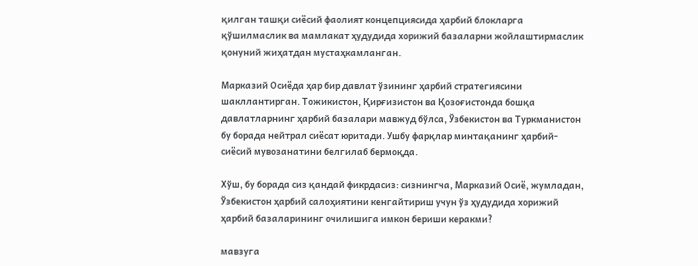қилган ташқи сиёсий фаолият концепциясида ҳарбий блокларга қўшилмаслик ва мамлакат ҳудудида хорижий базаларни жойлаштирмаслик қонуний жиҳатдан мустаҳкамланган.

Марказий Осиёда ҳар бир давлат ўзининг ҳарбий стратегиясини шакллантирган. Тожикистон, Қирғизистон ва Қозоғистонда бошқа давлатларнинг ҳарбий базалари мавжуд бўлса, Ўзбекистон ва Туркманистон бу борада нейтрал сиёсат юритади. Ушбу фарқлар минтақанинг ҳарбий-сиёсий мувозанатини белгилаб бермоқда.

Хўш, бу борада сиз қандай фикрдасиз: сизнингча, Марказий Осиё, жумладан, Ўзбекистон ҳарбий салоҳиятини кенгайтириш учун ўз ҳудудида хорижий ҳарбий базаларининг очилишига имкон бериши керакми?

мавзуга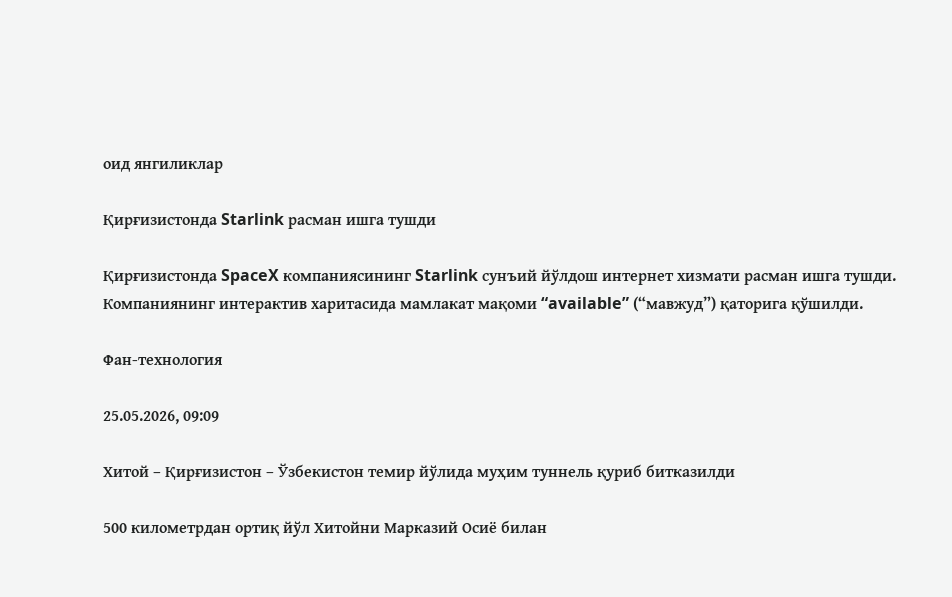оид янгиликлар

Қирғизистонда Starlink расман ишга тушди

Қирғизистонда SpaceX компаниясининг Starlink сунъий йўлдош интернет хизмати расман ишга тушди. Компаниянинг интерактив харитасида мамлакат мақоми “available” (“мавжуд”) қаторига қўшилди.

Фан-технология

25.05.2026, 09:09

Хитой – Қирғизистон – Ўзбекистон темир йўлида муҳим туннель қуриб битказилди

500 километрдан ортиқ йўл Хитойни Марказий Осиё билан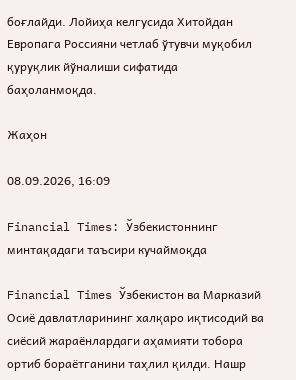боғлайди. Лойиҳа келгусида Хитойдан Европага Россияни четлаб ўтувчи муқобил қуруқлик йўналиши сифатида баҳоланмоқда.

Жаҳон

08.09.2026, 16:09

Financial Times: Ўзбекистоннинг минтақадаги таъсири кучаймоқда

Financial Times Ўзбекистон ва Марказий Осиё давлатларининг халқаро иқтисодий ва сиёсий жараёнлардаги аҳамияти тобора ортиб бораётганини таҳлил қилди. Нашр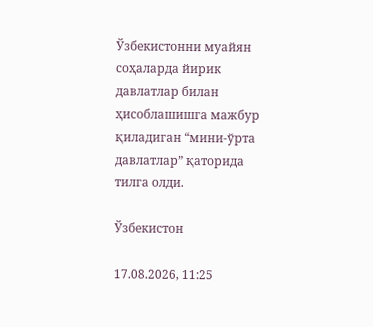Ўзбекистонни муайян соҳаларда йирик давлатлар билан ҳисоблашишга мажбур қиладиган “мини-ўрта давлатлар” қаторида тилга олди.

Ўзбекистон

17.08.2026, 11:25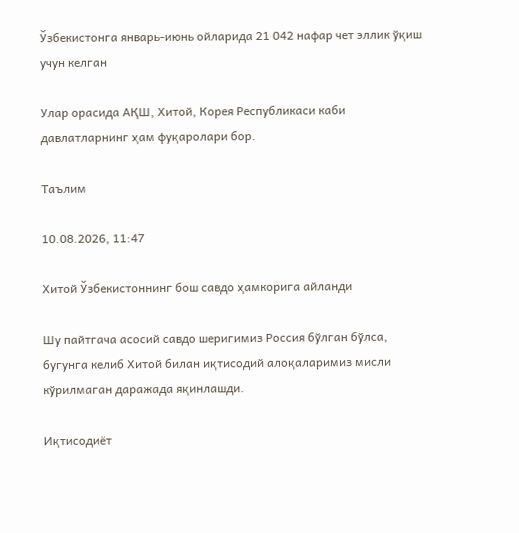Ўзбекистонга январь-июнь ойларида 21 042 нафар чет эллик ўқиш учун келган

Улар орасида АҚШ, Хитой, Корея Республикаси каби давлатларнинг ҳам фуқаролари бор.

Таълим

10.08.2026, 11:47

Хитой Ўзбекистоннинг бош савдо ҳамкорига айланди

Шу пайтгача асосий савдо шеригимиз Россия бўлган бўлса, бугунга келиб Хитой билан иқтисодий алоқаларимиз мисли кўрилмаган даражада яқинлашди.

Иқтисодиёт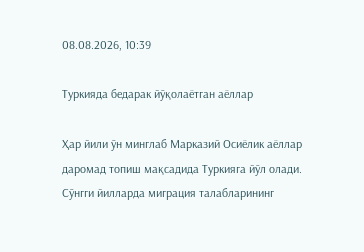08.08.2026, 10:39

Туркияда бедарак йўқолаётган аёллар

Ҳар йили ўн минглаб Марказий Осиёлик аёллар даромад топиш мақсадида Туркияга йўл олади. Сўнгги йилларда миграция талабларининг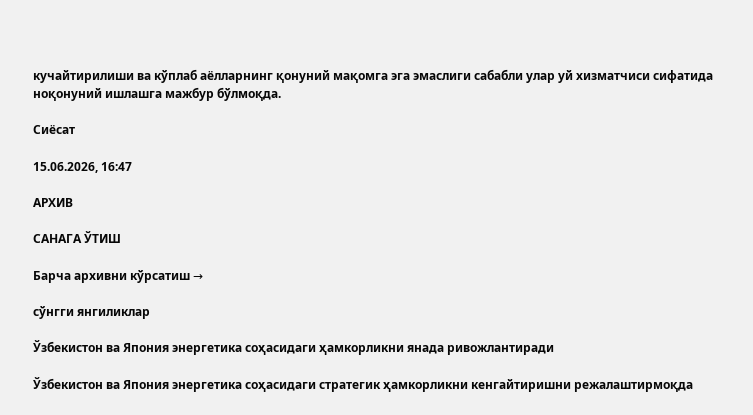кучайтирилиши ва кўплаб аёлларнинг қонуний мақомга эга эмаслиги сабабли улар уй хизматчиси сифатида ноқонуний ишлашга мажбур бўлмоқда.

Сиёсат

15.06.2026, 16:47

АРХИВ

САНАГА ЎТИШ

Барча архивни кўрсатиш →

сўнгги янгиликлар

Ўзбекистон ва Япония энергетика соҳасидаги ҳамкорликни янада ривожлантиради

Ўзбекистон ва Япония энергетика соҳасидаги стратегик ҳамкорликни кенгайтиришни режалаштирмоқда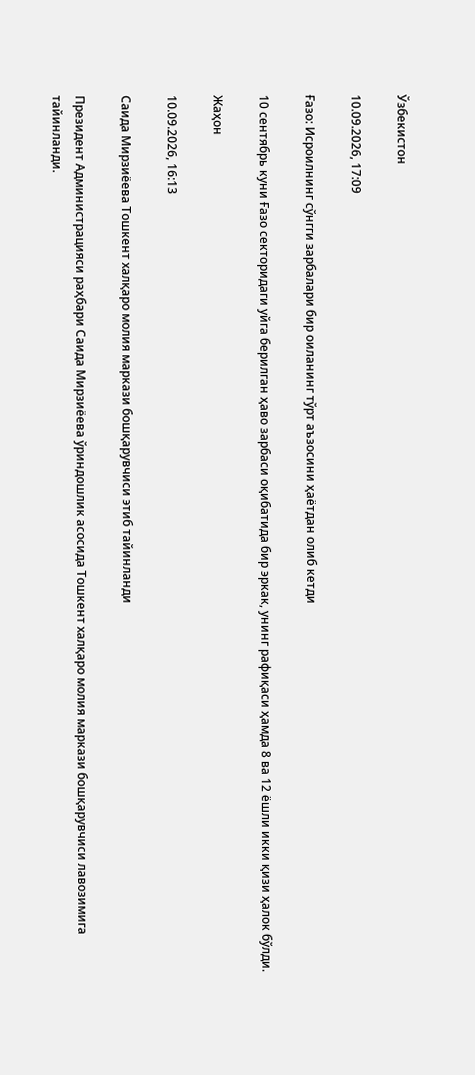Ўзбекистон

10.09.2026, 17:09

Ғазо: Исроилнинг сўнгги зарбалари бир оиланинг тўрт аъзосини ҳаётдан олиб кетди

10 сентябрь куни Ғазо секторидаги уйга берилган ҳаво зарбаси оқибатида бир эркак, унинг рафиқаcи ҳамда 8 ва 12 ёшли икки қизи ҳалок бўлди.

Жаҳон

10.09.2026, 16:13

Саида Мирзиёева Тошкент халқаро молия маркази бошқарувчиси этиб тайинланди

Президент Администрацияси раҳбари Саида Мирзиёева ўриндошлик асосида Тошкент халқаро молия маркази бошқарувчиси лавозимига тайинланди.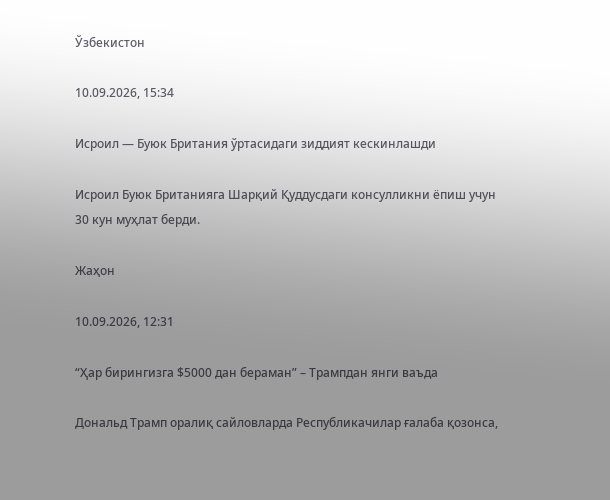Ўзбекистон

10.09.2026, 15:34

Исроил — Буюк Британия ўртасидаги зиддият кескинлашди

Исроил Буюк Британияга Шарқий Қуддусдаги консулликни ёпиш учун 30 кун муҳлат берди.

Жаҳон

10.09.2026, 12:31

“Ҳар бирингизга $5000 дан бераман” – Трампдан янги ваъда

Дональд Трамп оралиқ сайловларда Республикачилар ғалаба қозонса,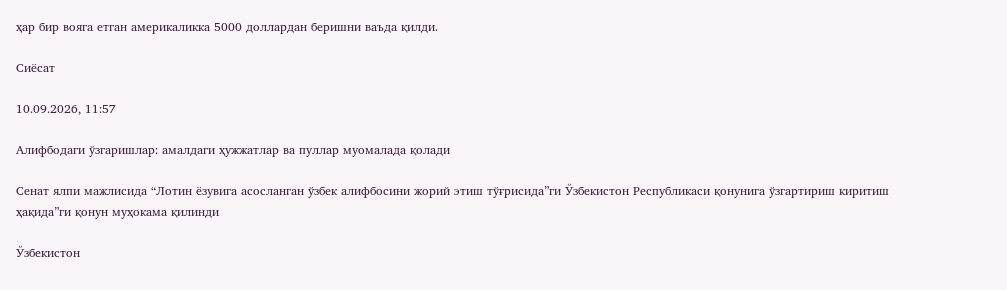ҳар бир вояга етган америкаликка 5000 доллардан беришни ваъда қилди.

Сиёсат

10.09.2026, 11:57

Алифбодаги ўзгаришлар: амалдаги ҳужжатлар ва пуллар муомалада қолади

Сенат ялпи мажлисида “Лотин ёзувига асосланган ўзбек алифбосини жорий этиш тўғрисида”ги Ўзбекистон Республикаси қонунига ўзгартириш киритиш ҳақида”ги қонун муҳокама қилинди

Ўзбекистон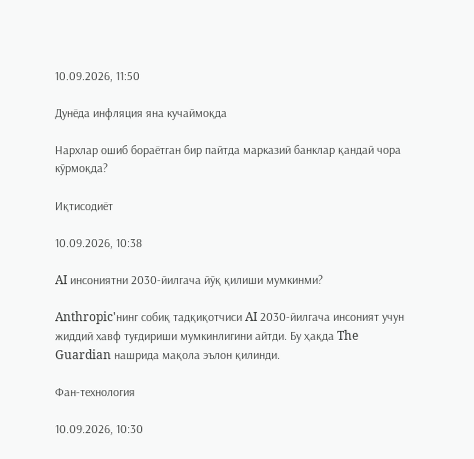10.09.2026, 11:50

Дунёда инфляция яна кучаймоқда

Нархлар ошиб бораётган бир пайтда марказий банклар қандай чора кўрмоқда?

Иқтисодиёт

10.09.2026, 10:38

AI инсониятни 2030-йилгача йўқ қилиши мумкинми?

Anthropic'нинг собиқ тадқиқотчиси AI 2030-йилгача инсоният учун жиддий хавф туғдириши мумкинлигини айтди. Бу ҳақда The Guardian нашрида мақола эълон қилинди.

Фан-технология

10.09.2026, 10:30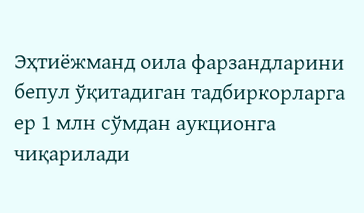Эҳтиёжманд оила фарзандларини бепул ўқитадиган тадбиркорларга ер 1 млн сўмдан аукционга чиқарилади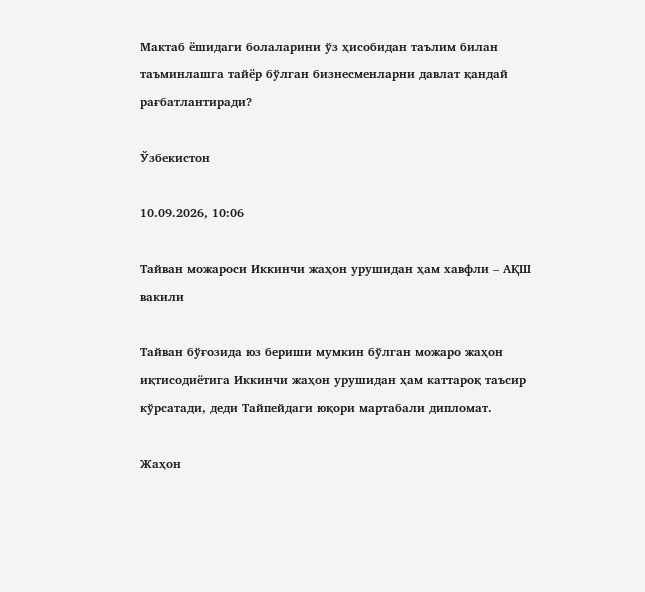Мактаб ёшидаги болаларини ўз ҳисобидан таълим билан таъминлашга тайёр бўлган бизнесменларни давлат қандай рағбатлантиради?

Ўзбекистон

10.09.2026, 10:06

Тайван можароси Иккинчи жаҳон урушидан ҳам хавфли – АҚШ вакили

Тайван бўғозида юз бериши мумкин бўлган можаро жаҳон иқтисодиётига Иккинчи жаҳон урушидан ҳам каттароқ таъсир кўрсатади, деди Тайпейдаги юқори мартабали дипломат.

Жаҳон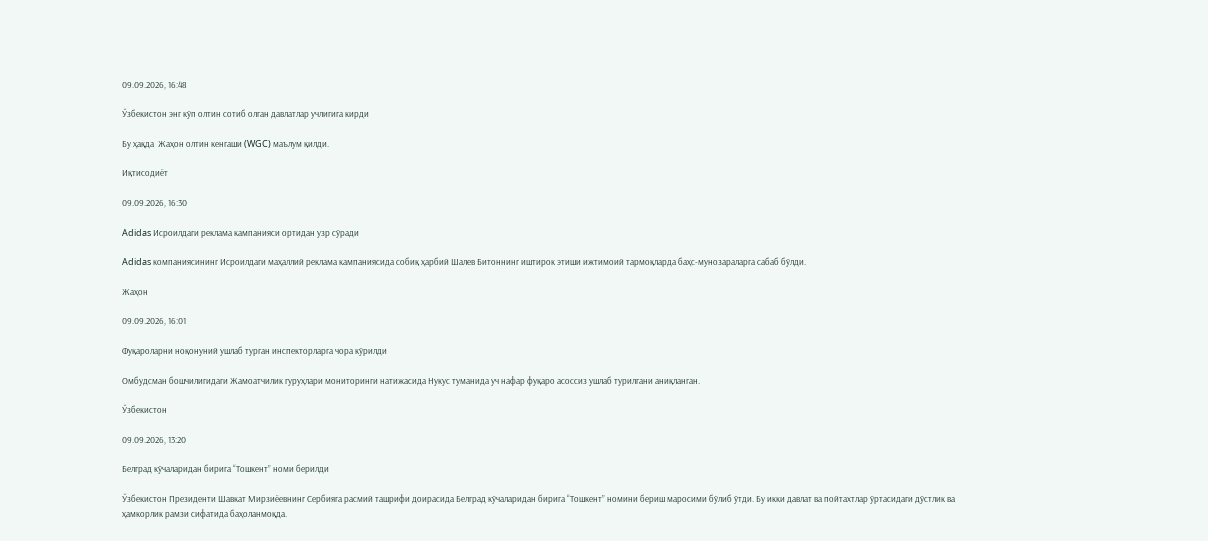09.09.2026, 16:48

Ўзбекистон энг кўп олтин сотиб олган давлатлар учлигига кирди

Бу ҳақда  Жаҳон олтин кенгаши (WGC) маълум қилди.

Иқтисодиёт

09.09.2026, 16:30

Adidas Исроилдаги реклама кампанияси ортидан узр сўради

Adidas компаниясининг Исроилдаги маҳаллий реклама кампаниясида собиқ ҳарбий Шалев Битоннинг иштирок этиши ижтимоий тармоқларда баҳс-мунозараларга сабаб бўлди.

Жаҳон

09.09.2026, 16:01

Фуқароларни ноқонуний ушлаб турган инспекторларга чора кўрилди

Омбудсман бошчилигидаги Жамоатчилик гуруҳлари мониторинги натижасида Нукус туманида уч нафар фуқаро асоссиз ушлаб турилгани аниқланган.

Ўзбекистон

09.09.2026, 13:20

Белград кўчаларидан бирига “Тошкент” номи берилди

Ўзбекистон Президенти Шавкат Мирзиёевнинг Сербияга расмий ташрифи доирасида Белград кўчаларидан бирига “Тошкент” номини бериш маросими бўлиб ўтди. Бу икки давлат ва пойтахтлар ўртасидаги дўстлик ва ҳамкорлик рамзи сифатида баҳоланмоқда.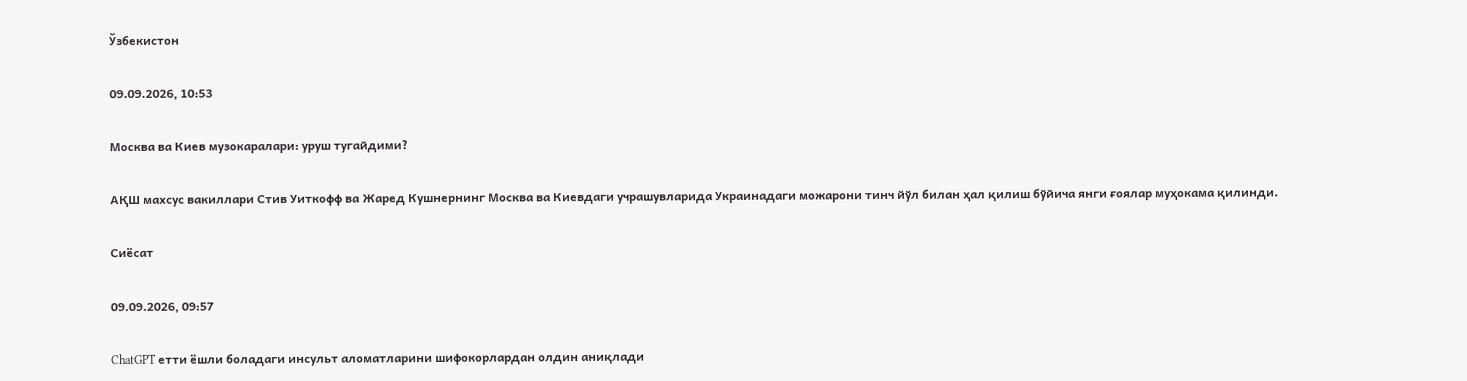Ўзбекистон

09.09.2026, 10:53

Москва ва Киев музокаралари: уруш тугайдими?

АҚШ махсус вакиллари Стив Уиткофф ва Жаред Кушнернинг Москва ва Киевдаги учрашувларида Украинадаги можарони тинч йўл билан ҳал қилиш бўйича янги ғоялар муҳокама қилинди.

Сиёсат

09.09.2026, 09:57

ChatGPT етти ёшли боладаги инсульт аломатларини шифокорлардан олдин аниқлади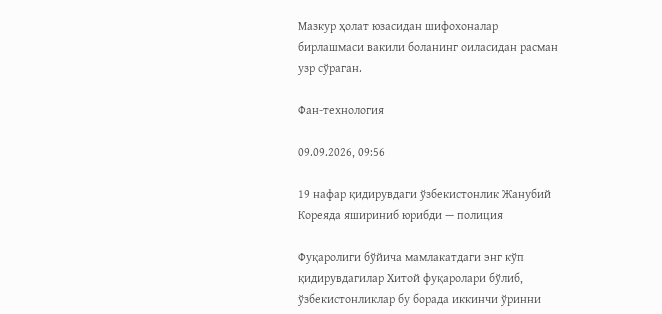Мазкур ҳолат юзасидан шифохоналар бирлашмаси вакили боланинг оиласидан расман узр сўраган.

Фан-технология

09.09.2026, 09:56

19 нафар қидирувдаги ўзбекистонлик Жанубий Кореяда яшириниб юрибди — полиция

Фуқаролиги бўйича мамлакатдаги энг кўп қидирувдагилар Хитой фуқаролари бўлиб, ўзбекистонликлар бу борада иккинчи ўринни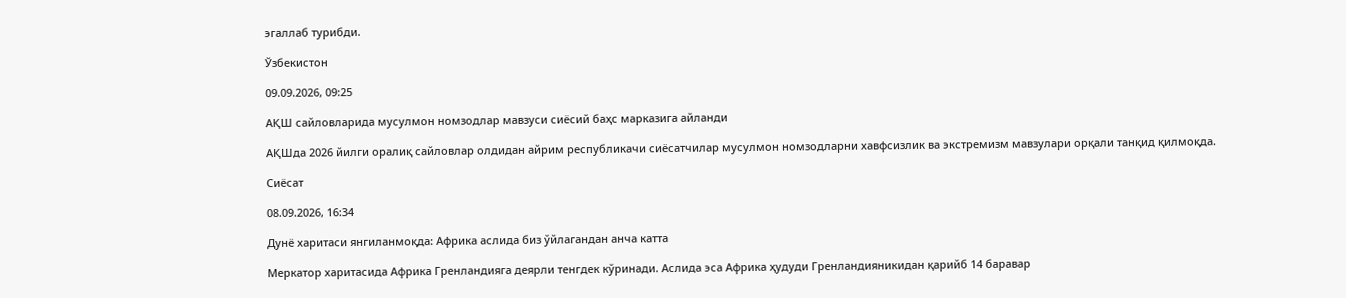эгаллаб турибди.

Ўзбекистон

09.09.2026, 09:25

АҚШ сайловларида мусулмон номзодлар мавзуси сиёсий баҳс марказига айланди

АҚШда 2026 йилги оралиқ сайловлар олдидан айрим республикачи сиёсатчилар мусулмон номзодларни хавфсизлик ва экстремизм мавзулари орқали танқид қилмоқда.

Сиёсат

08.09.2026, 16:34

Дунё харитаси янгиланмоқда: Африка аслида биз ўйлагандан анча катта

Меркатор харитасида Африка Гренландияга деярли тенгдек кўринади. Аслида эса Африка ҳудуди Гренландияникидан қарийб 14 баравар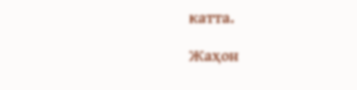катта.

Жаҳон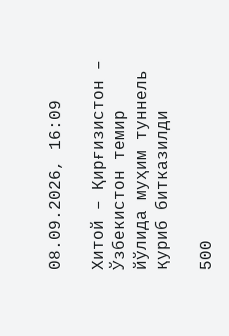08.09.2026, 16:09

Хитой – Қирғизистон – Ўзбекистон темир йўлида муҳим туннель қуриб битказилди

500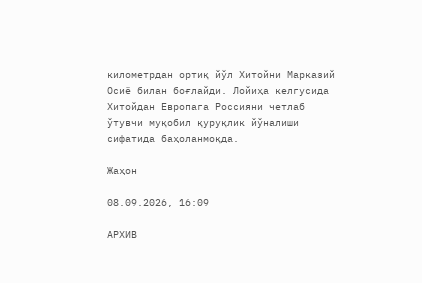километрдан ортиқ йўл Хитойни Марказий Осиё билан боғлайди. Лойиҳа келгусида Хитойдан Европага Россияни четлаб ўтувчи муқобил қуруқлик йўналиши сифатида баҳоланмоқда.

Жаҳон

08.09.2026, 16:09

АРХИВ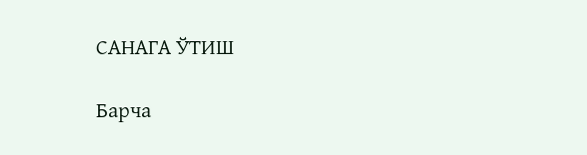САНАГА ЎТИШ

Барча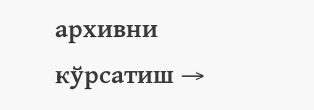архивни кўрсатиш →